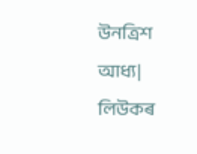উনত্রিশ আধ্য| লিউকৰ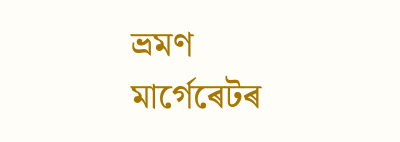ভ্রমণ
মাৰ্গেৰেটৰ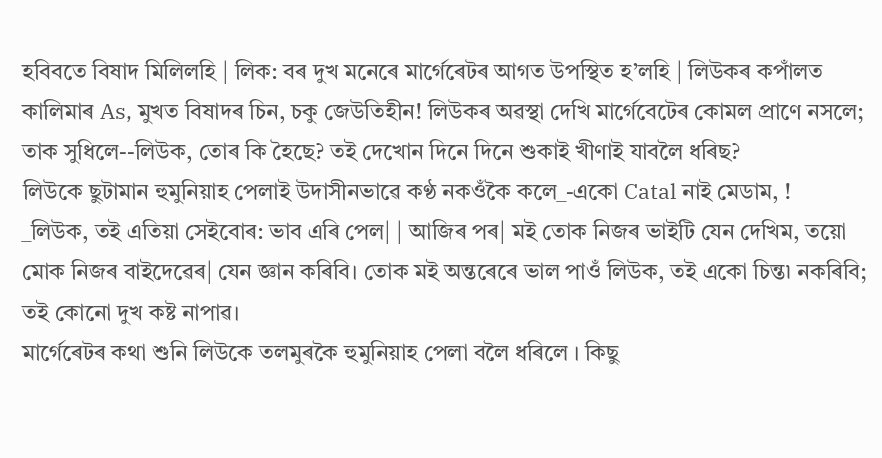হবিবতে বিষাদ মিলিলহি | লিক: বৰ দুখ মনেৰে মাৰ্গেৰেটৰ আগত উপস্থিত হ’লহি | লিউকৰ কপাঁলত কালিমাৰ As, মুখত বিষাদৰ চিন, চকু জেউতিহীন! লিউকৰ অৱস্থা দেখি মার্গেবেটেৰ কোমল প্রাণে নসলে; তাক সুধিলে--লিউক, তোৰ কি হৈছে? তই দেখোন দিনে দিনে শুকাই খীণাই যাবলৈ ধৰিছ?
লিউকে ছুটামান হুমুনিয়াহ পেলাই উদাসীনভাৱে কণ্ঠ নকওঁকৈ কলে_-একো Catal নাই মেডাম, !
_লিউক, তই এতিয়া সেইবোৰ: ভাব এৰি পেল| | আজিৰ পৰ| মই তোক নিজৰ ভাইটি যেন দেখিম, তয়ো মোক নিজৰ বাইদেৱেৰ| যেন জ্ঞান কৰিবি। তোক মই অন্তৰেৰে ভাল পাওঁ লিউক, তই একো চিন্ত৷ নকৰিবি; তই কোনো দুখ কষ্ট নাপাৱ।
মার্গেৰেটৰ কথা শুনি লিউকে তলমুৰকৈ হুমুনিয়াহ পেলা বলৈ ধৰিলে । কিছু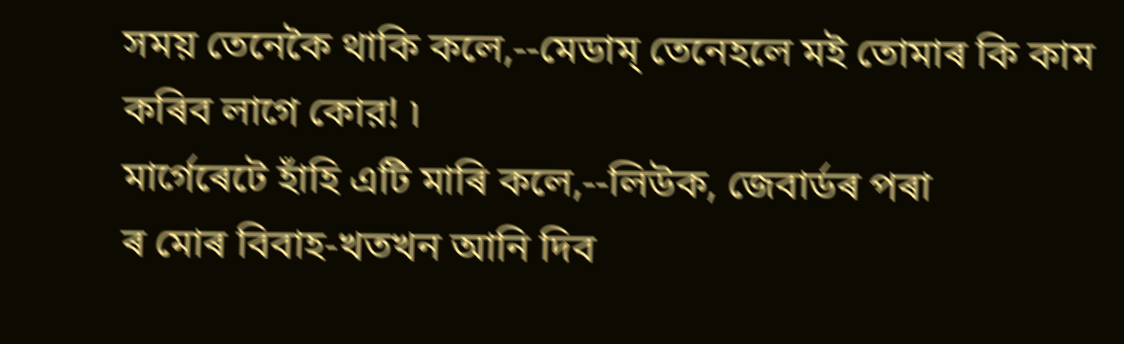সময় তেনেকৈ থাকি কলে,--মেডাম্ তেনেহলে মই তোমাৰ কি কাম কৰিব লাগে কোর! ৷
মার্গেৰেটে হাঁহি এটি মাৰি কলে,--লিউক, জেবার্ডৰ পৰা
ৰ মোৰ বিবাহ-খতখন আনি দিব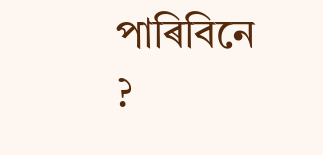পাৰিবিনে ?